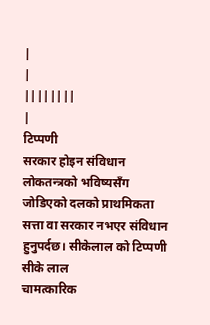|
|
||||||||
|
टिप्पणी
सरकार होइन संविधान
लोकतन्त्रको भविष्यसँग जोडिएको दलको प्राथमिकता सत्ता वा सरकार नभएर संविधान हुनुपर्दछ। सीकेलाल को टिप्पणी
सीके लाल
चामत्कारिक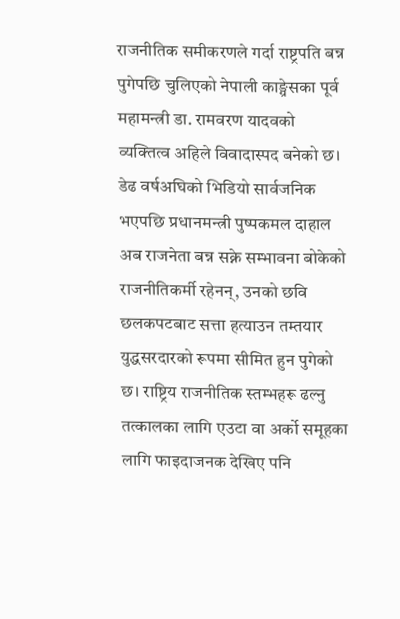राजनीतिक समीकरणले गर्दा राष्ट्रपति बन्न पुगेपछि चुलिएको नेपाली काङ्ग्रेसका पूर्व महामन्त्री डा. रामवरण यादवको व्यक्तित्व अहिले विवादास्पद बनेको छ। डेढ वर्षअघिको भिडियो सार्वजनिक भएपछि प्रधानमन्त्री पुष्पकमल दाहाल अब राजनेता बन्न सक्ने सम्भावना बोकेको राजनीतिकर्मी रहेनन्, उनको छवि छलकपटबाट सत्ता हत्याउन तम्तयार युद्धसरदारको रूपमा सीमित हुन पुगेको छ। राष्ट्रिय राजनीतिक स्तम्भहरू ढल्नु तत्कालका लागि एउटा वा अर्को समूहका लागि फाइदाजनक देखिए पनि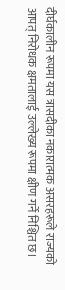दीर्घकालीन रूपमा यस त्रासदीका नकारात्मक असरहरूले राज्यको आपत् निरोधक क्षमतालाई उल्लेख्य रूपमा क्षीण गर्ने निश्चित छ।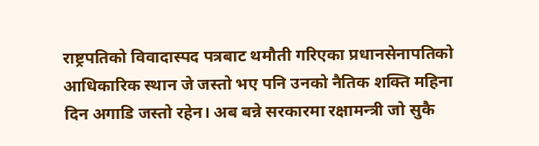राष्ट्रपतिको विवादास्पद पत्रबाट थमौती गरिएका प्रधानसेनापतिको आधिकारिक स्थान जे जस्तो भए पनि उनको नैतिक शक्ति महिना दिन अगाडि जस्तो रहेन। अब बन्ने सरकारमा रक्षामन्त्री जो सुकै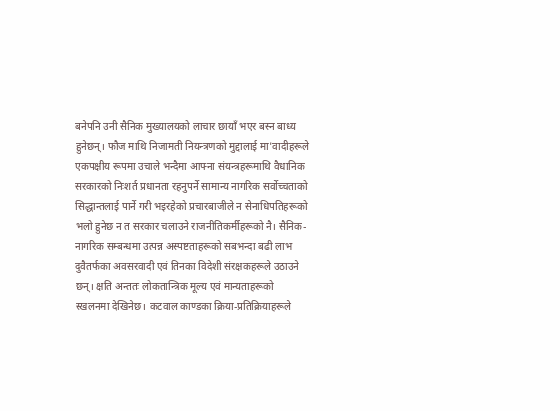बनेपनि उनी सैनिक मुख्यालयको लाचार छायाँ भएर बस्न बाध्य हुनेछन्। फौज माथि निजामती नियन्त्रणको मुद्दालाई मा'वादीहरूले एकपक्षीय रूपमा उचाले भन्दैमा आफ्ना संयन्त्रहरूमाथि वैधानिक सरकारको निःशर्त प्रधानता रहनुपर्ने सामान्य नागरिक सर्वोच्चताको सिद्धान्तलाई पार्ने गरी भइरहेको प्रचारबाजीले न सेनाधिपतिहरूको भलो हुनेछ न त सरकार चलाउने राजनीतिकर्मीहरूको नै। सैनिक-नागरिक सम्बन्धमा उत्पन्न अस्पष्टताहरूको सबभन्दा बढी लाभ दुवैतर्फका अवसरवादी एवं तिनका विदेशी संरक्षकहरूले उठाउने छन्। क्षति अन्ततः लोकतान्त्रिक मूल्य एवं मान्यताहरूको स्खलनमा देखिनेछ। कटवाल काण्डका क्रिया-प्रतिक्रियाहरूले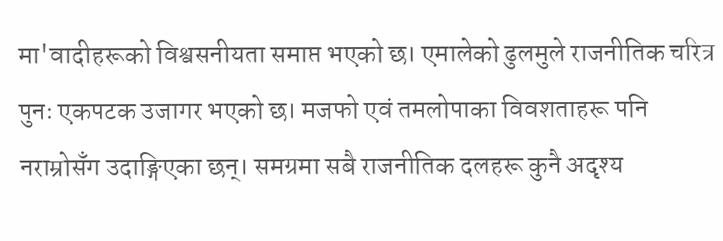मा'वादीहरूको विश्वसनीयता समाप्त भएको छ। एमालेको ढुलमुले राजनीतिक चरित्र पुनः एकपटक उजागर भएको छ। मजफो एवं तमलोपाका विवशताहरू पनि नराम्रोसँग उदाङ्गिएका छन्। समग्रमा सबै राजनीतिक दलहरू कुनै अदृश्य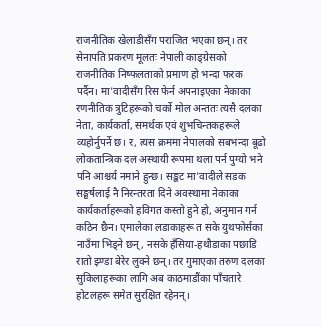राजनीतिक खेलाडीसँग पराजित भएका छन्। तर सेनापति प्रकरण मूलतः नेपाली काङ्ग्रेसको राजनीतिक निष्फलताको प्रमाण हो भन्दा फरक पर्दैन। मा'वादीसँग रिस फेर्न अपनाइएका नेकाका रणनीतिक त्रुटिहरूको चर्को मोल अन्ततः त्यसै दलका नेता, कार्यकर्ता, समर्थक एवं शुभचिन्तकहरूले व्यहोर्नुपर्ने छ। र, त्यस क्रममा नेपालको सबभन्दा बूढो लोकतान्त्रिक दल अस्थायी रूपमा थला पर्न पुग्यो भने पनि आश्चर्य नमाने हुन्छ। सङ्कट मा'वादीले सडक सङ्घर्षलाई नै निरन्तरता दिने अवस्थामा नेकाका कार्यकर्ताहरूको हविगत कस्तो हुने हो, अनुमान गर्न कठिन छैन। एमालेका लडाकाहरू त सके युथफोर्सका नाउँमा भिड्ने छन्, नसके हँसिया-हथौडाका पछाडि रातो झ्ण्डा बेरेर लुक्ने छन्। तर गुमाएका तरुण दलका सुकिलाहरूका लागि अब काठमाडौंका पाँचतारे होटलहरू समेत सुरक्षित रहेनन्।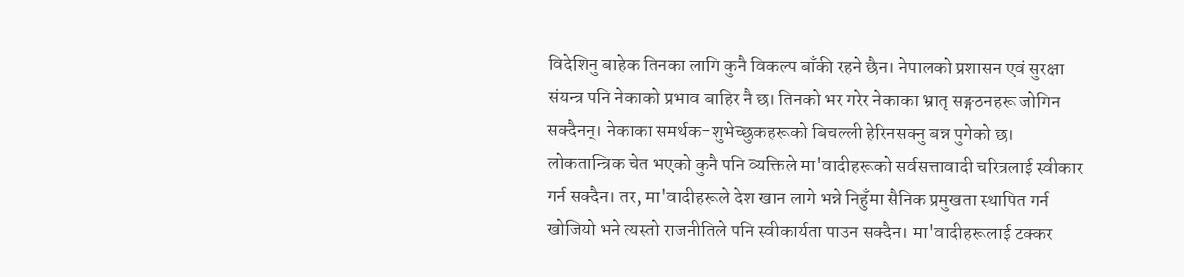विदेशिनु बाहेक तिनका लागि कुनै विकल्प बाँकी रहने छैन। नेपालको प्रशासन एवं सुरक्षा संयन्त्र पनि नेकाको प्रभाव बाहिर नै छ। तिनको भर गरेर नेकाका भ्रातृ सङ्गठनहरू जोगिन सक्दैनन्। नेकाका समर्थक-शुभेच्छुकहरूको बिचल्ली हेरिनसक्नु बन्न पुगेको छ। लोकतान्त्रिक चेत भएको कुनै पनि व्यक्तिले मा'वादीहरूको सर्वसत्तावादी चरित्रलाई स्वीकार गर्न सक्दैन। तर, मा'वादीहरूले देश खान लागे भन्ने निहुँमा सैनिक प्रमुखता स्थापित गर्न खोजियो भने त्यस्तो राजनीतिले पनि स्वीकार्यता पाउन सक्दैन। मा'वादीहरूलाई टक्कर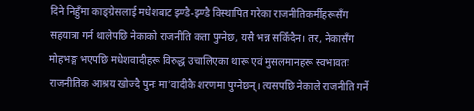दिने निहुँमा काङ्ग्रेसलाई मधेशबाट झ्ण्डै-झ्ण्डै विस्थापित गरेका राजनीतिकर्मीहरूसँग सहयात्रा गर्न थालेपछि नेकाको राजनीति कता पुग्नेछ, यसै भन्न सकिँदैन। तर, नेकासँग मोहभङ्ग भएपछि मधेशवादीहरू विरुद्ध उचालिएका थारू एवं मुसलमानहरू स्वभावतः राजनीतिक आश्रय खोज्दै पुनः मा'वादीकै शरणमा पुग्नेछन्। त्यसपछि नेकाले राजनीति गर्ने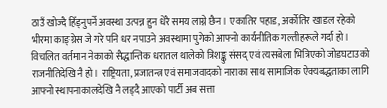ठाउँ खोज्दै हिँड्नुपर्ने अवस्था उत्पन्न हुन धेरै समय लाग्ने छैन। एकातिर पहाड, अर्कोतिर खाडल रहेको भीरमा काङ्ग्रेस जे गरे पनि धर नपाउने अवस्थामा पुगेको आफ्नो कार्यनीतिक गल्तीहरूले गर्दा हो। विचलित वर्तमान नेकाको सैद्धान्तिक धरातल थालेको त्रिशङ्कु संसद् एवं त्यसबेला भित्रिएको जोडघटाउको राजनीतिदेखि नै हो। राष्ट्रियता, प्रजातन्त्र एवं समाजवादको नाराका साथ सामाजिक ऐक्यबद्धताका लागि आफ्नो स्थापनाकालदेखि नै लड्दै आएको पार्टी अब सत्ता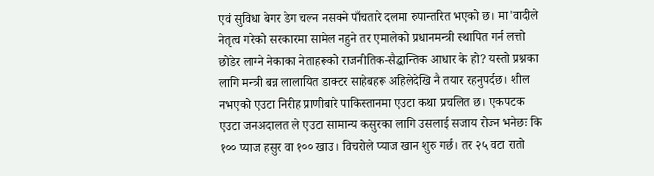एवं सुविधा बेगर डेग चल्न नसक्ने पाँचतारे दलमा रुपान्तरित भएको छ। मा'वादीले नेतृत्व गरेको सरकारमा सामेल नहुने तर एमालेको प्रधानमन्त्री स्थापित गर्न लत्तो छोडेर लाग्ने नेकाका नेताहरूको राजनीतिक-सैद्धान्तिक आधार के हो? यस्तो प्रश्नका लागि मन्त्री बन्न लालायित डाक्टर साहेबहरू अहिलेदेखि नै तयार रहनुपर्दछ। शील नभएको एउटा निरीह प्राणीबारे पाकिस्तानमा एउटा कथा प्रचलित छ। एकपटक एउटा जनअदालत ले एउटा सामान्य कसुरका लागि उसलाई सजाय रोज्न भनेछः कि १०० प्याज हसुर वा १०० खाउ। विचरोले प्याज खान शुरु गर्छ। तर २५ वटा रातो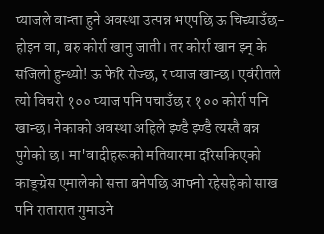प्याजले वान्ता हुने अवस्था उत्पन्न भएपछि ऊ चिच्याउँछ- होइन वा, बरु कोर्रा खानु जाती। तर कोर्रा खान झ्न् के सजिलो हुन्थ्यो! ऊ फेरि रोज्छ, र प्याज खान्छ। एवंरीतले त्यो विचरो १०० प्याज पनि पचाउँछ र १०० कोर्रा पनि खान्छ। नेकाको अवस्था अहिले झ्ण्डै झ्ण्डै त्यस्तै बन्न पुगेको छ। मा'वादीहरूको मतियारमा दरिसकिएको काङ्ग्रेस एमालेको सत्ता बनेपछि आफ्नो रहेसहेको साख पनि रातारात गुमाउने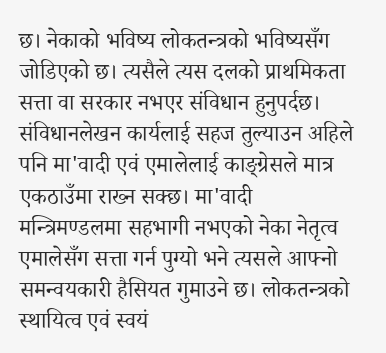छ। नेकाको भविष्य लोकतन्त्रको भविष्यसँग जोडिएको छ। त्यसैले त्यस दलको प्राथमिकता सत्ता वा सरकार नभएर संविधान हुनुपर्दछ। संविधानलेखन कार्यलाई सहज तुल्याउन अहिले पनि मा'वादी एवं एमालेलाई काङ्ग्रेसले मात्र एकठाउँमा राख्न सक्छ। मा'वादी मन्त्रिमण्डलमा सहभागी नभएको नेका नेतृत्व एमालेसँग सत्ता गर्न पुग्यो भने त्यसले आफ्नो समन्वयकारी हैसियत गुमाउने छ। लोकतन्त्रको स्थायित्व एवं स्वयं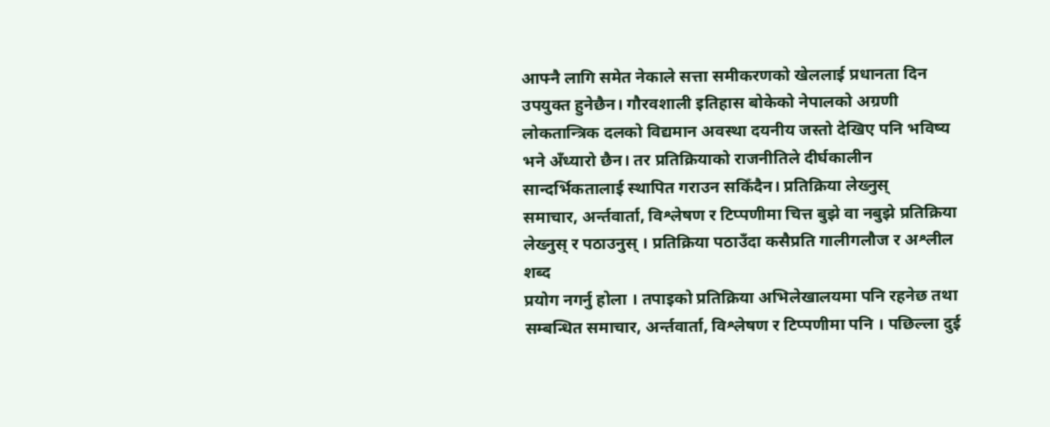आफ्नै लागि समेत नेकाले सत्ता समीकरणको खेललाई प्रधानता दिन उपयुक्त हुनेछैन। गौरवशाली इतिहास बोकेको नेपालको अग्रणी लोकतान्त्रिक दलको विद्यमान अवस्था दयनीय जस्तो देखिए पनि भविष्य भने अँध्यारो छैन। तर प्रतिक्रियाको राजनीतिले दीर्घकालीन सान्दर्भिकतालाई स्थापित गराउन सकिँदैन। प्रतिक्रिया लेख्नुस्
समाचार, अर्न्तवार्ता, विश्लेषण र टिप्पणीमा चित्त बुझे वा नबुझे प्रतिक्रिया लेख्नुस् र पठाउनुस् । प्रतिक्रिया पठाउँदा कसैप्रति गालीगलौज र अश्लील शब्द
प्रयोग नगर्नु होला । तपाइको प्रतिक्रिया अभिलेखालयमा पनि रहनेछ तथा सम्बन्धित समाचार, अर्न्तवार्ता, विश्लेषण र टिप्पणीमा पनि । पछिल्ला दुई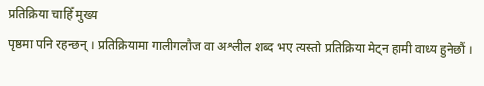प्रतिक्रिया चाहिँ मुख्य
पृष्ठमा पनि रहन्छन् । प्रतिक्रियामा गालीगलौज वा अश्लील शब्द भए त्यस्तो प्रतिक्रिया मेट्न हामी वाध्य हुनेछौं ।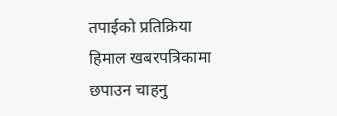तपाईको प्रतिक्रिया हिमाल खबरपत्रिकामा छपाउन चाहनु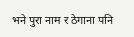भने पुरा नाम र ठेगाना पनि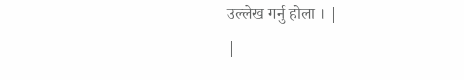उल्लेख गर्नु होला । |
|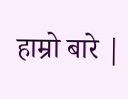हाम्रो बारे |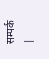सम्पर्क |